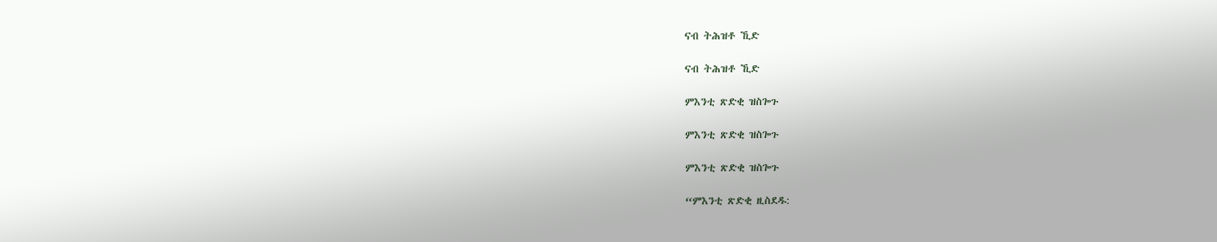ናብ ትሕዝቶ ኺድ

ናብ ትሕዝቶ ኺድ

ምእንቲ ጽድቂ ዝስጐጉ

ምእንቲ ጽድቂ ዝስጐጉ

ምእንቲ ጽድቂ ዝስጐጉ

“ምእንቲ ጽድቂ ዚስደዱ: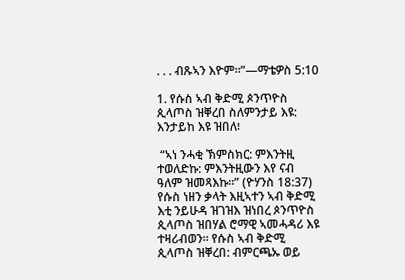. . . ብጹኣን እዮም።”—ማቴዎስ 5:10

1. የሱስ ኣብ ቅድሚ ጶንጥዮስ ጲላጦስ ዝቐረበ ስለምንታይ እዩ: እንታይከ እዩ ዝበለ፧

 “ኣነ ንሓቂ ኽምስክር: ምእንትዚ ተወለድኩ: ምእንትዚውን እየ ናብ ዓለም ዝመጻእኩ።” (ዮሃንስ 18:37) የሱስ ነዘን ቃላት እዚኣተን ኣብ ቅድሚ እቲ ንይሁዳ ዝገዝእ ዝነበረ ጶንጥዮስ ጲላጦስ ዝበሃል ሮማዊ ኣመሓዳሪ እዩ ተዛሪብወን። የሱስ ኣብ ቅድሚ ጲላጦስ ዝቐረበ: ብምርጫኡ ወይ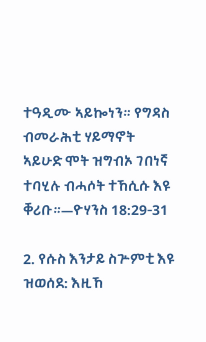ተዓዲሙ ኣይኰነን። የግዳስ ብመራሕቲ ሃይማኖት ኣይሁድ ሞት ዝግብኦ ገበነኛ ተባሂሉ ብሓሶት ተኸሲሱ እዩ ቐሪቡ።—ዮሃንስ 18:29-31

2. የሱስ እንታይ ስጕምቲ እዩ ዝወሰደ: እዚኸ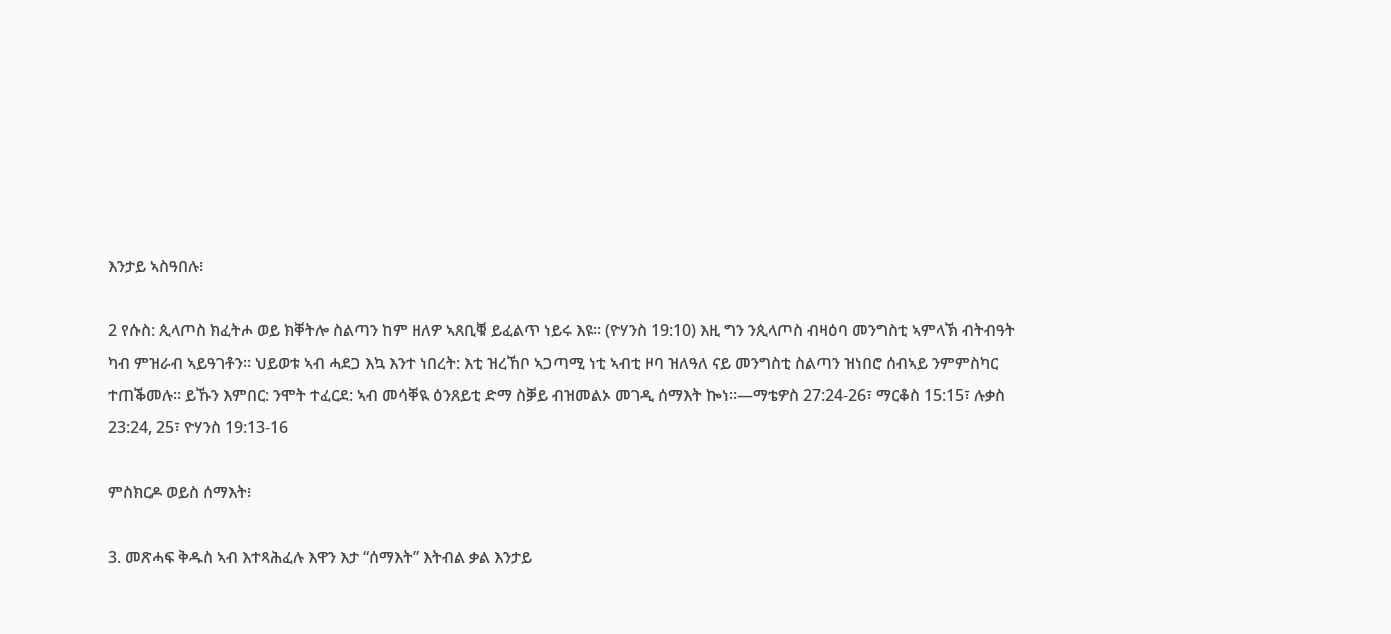እንታይ ኣስዓበሉ፧

2 የሱስ: ጲላጦስ ክፈትሖ ወይ ክቐትሎ ስልጣን ከም ዘለዎ ኣጸቢቑ ይፈልጥ ነይሩ እዩ። (ዮሃንስ 19:10) እዚ ግን ንጲላጦስ ብዛዕባ መንግስቲ ኣምላኽ ብትብዓት ካብ ምዝራብ ኣይዓገቶን። ህይወቱ ኣብ ሓደጋ እኳ እንተ ነበረት: እቲ ዝረኸቦ ኣጋጣሚ ነቲ ኣብቲ ዞባ ዝለዓለ ናይ መንግስቲ ስልጣን ዝነበሮ ሰብኣይ ንምምስካር ተጠቕመሉ። ይኹን እምበር: ንሞት ተፈርደ: ኣብ መሳቐዪ ዕንጸይቲ ድማ ስቓይ ብዝመልኦ መገዲ ሰማእት ኰነ።—ማቴዎስ 27:24-26፣ ማርቆስ 15:15፣ ሉቃስ 23:24, 25፣ ዮሃንስ 19:13-16

ምስክርዶ ወይስ ሰማእት፧

3. መጽሓፍ ቅዱስ ኣብ እተጻሕፈሉ እዋን እታ “ሰማእት” እትብል ቃል እንታይ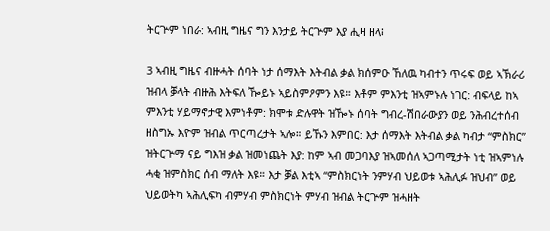ትርጕም ነበራ: ኣብዚ ግዜና ግን እንታይ ትርጕም እያ ሒዛ ዘላ፧

3 ኣብዚ ግዜና ብዙሓት ሰባት ነታ ሰማእት እትብል ቃል ክሰምዑ ኸለዉ ካብተን ጥሩፍ ወይ ኣኽራሪ ዝብላ ቓላት ብዙሕ እትፍለ ዀይኑ ኣይስምዖምን እዩ። እቶም ምእንቲ ዝኣምኑሉ ነገር: ብፍላይ ከኣ ምእንቲ ሃይማኖታዊ እምነቶም: ክሞቱ ድሉዋት ዝዀኑ ሰባት ግብረ-ሽበራውያን ወይ ንሕብረተሰብ ዘስግኡ እዮም ዝብል ጥርጣረታት ኣሎ። ይኹን እምበር: እታ ሰማእት እትብል ቃል ካብታ “ምስክር” ዝትርጕማ ናይ ግእዝ ቃል ዝመነጨት እያ: ከም ኣብ መጋባእያ ዝኣመሰለ ኣጋጣሚታት ነቲ ዝኣምነሉ ሓቂ ዝምስክር ሰብ ማለት እዩ። እታ ቓል እቲኣ “ምስክርነት ንምሃብ ህይወቱ ኣሕሊፉ ዝህብ” ወይ ህይወትካ ኣሕሊፍካ ብምሃብ ምስክርነት ምሃብ ዝብል ትርጕም ዝሓዘት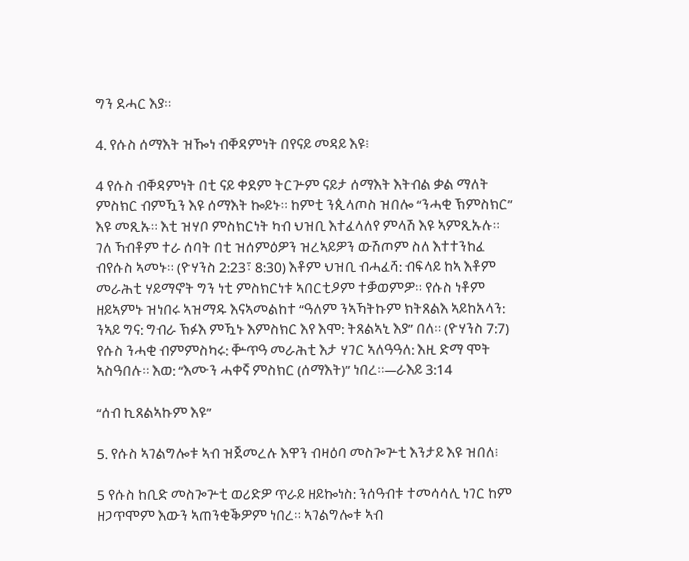ግን ደሓር እያ።

4. የሱስ ሰማእት ዝዀነ ብቐዳምነት በየናይ መዳይ እዩ፧

4 የሱስ ብቐዳምነት በቲ ናይ ቀደም ትርጕም ናይታ ሰማእት እትብል ቃል ማለት ምስክር ብምዃን እዩ ሰማእት ኰይኑ። ከምቲ ንጲላጦስ ዝበሎ “ንሓቂ ኽምስክር” እዩ መጺኡ። እቲ ዝሃቦ ምስክርነት ካብ ህዝቢ እተፈላለየ ምላሽ እዩ ኣምጺኡሉ። ገለ ኻብቶም ተራ ሰባት በቲ ዝሰምዕዎን ዝረኣይዎን ውሽጦም ስለ እተተንከፈ ብየሱስ ኣመኑ። (ዮሃንስ 2:23፣ 8:30) እቶም ህዝቢ ብሓፈሻ: ብፍላይ ከኣ እቶም መራሕቲ ሃይማኖት ግን ነቲ ምስክርነቱ ኣበርቲዖም ተቓወምዎ። የሱስ ነቶም ዘይኣምኑ ዝነበሩ ኣዝማዱ እናኣመልከተ “ዓለም ንኣኻትኩም ክትጸልእ ኣይከአላን: ንኣይ ግና: ግብራ ኽፉእ ምዃኑ እምስክር እየ እሞ: ትጸልኣኒ እያ” በለ። (ዮሃንስ 7:7) የሱስ ንሓቂ ብምምስካሩ: ቝጥዓ መራሕቲ እታ ሃገር ኣለዓዓለ: እዚ ድማ ሞት ኣስዓበሉ። እወ: “እሙን ሓቀኛ ምስክር (ሰማእት)” ነበረ።—ራእይ 3:14

“ሰብ ኪጸልኣኩም እዩ”

5. የሱስ ኣገልግሎቱ ኣብ ዝጀመረሉ እዋን ብዛዕባ መስጐጕቲ እንታይ እዩ ዝበለ፧

5 የሱስ ከቢድ መስጐጕቲ ወሪድዎ ጥራይ ዘይኰነስ: ንሰዓብቱ ተመሳሳሊ ነገር ከም ዘጋጥሞም እውን ኣጠንቂቕዎም ነበረ። ኣገልግሎቱ ኣብ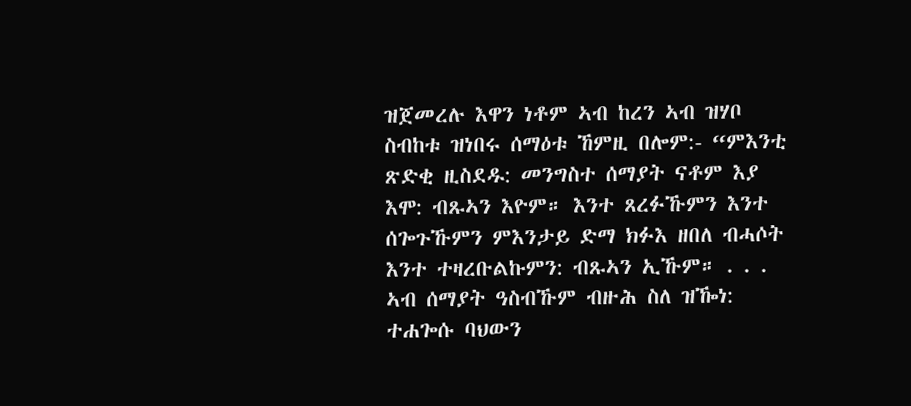ዝጀመረሉ እዋን ነቶም ኣብ ከረን ኣብ ዝሃቦ ስብከቱ ዝነበሩ ሰማዕቱ ኸምዚ በሎም:- “ምእንቲ ጽድቂ ዚስደዱ: መንግስተ ሰማያት ናቶም እያ እሞ: ብጹኣን እዮም። እንተ ጸረፉኹምን እንተ ሰጐጉኹምን ምእንታይ ድማ ክፉእ ዘበለ ብሓሶት እንተ ተዛረቡልኩምን: ብጹኣን ኢኹም። . . . ኣብ ሰማያት ዓስብኹም ብዙሕ ስለ ዝዀነ: ተሐጐሱ ባህውን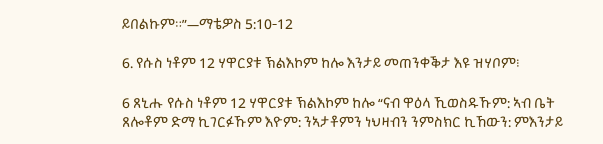ይበልኩም።”—ማቴዎስ 5:10-12

6. የሱስ ነቶም 12 ሃዋርያቱ ኽልእኮም ከሎ እንታይ መጠንቀቕታ እዩ ዝሃቦም፧

6 ጸኒሑ የሱስ ነቶም 12 ሃዋርያቱ ኽልእኮም ከሎ “ናብ ዋዕላ ኺወስዱኹም: ኣብ ቤት ጸሎቶም ድማ ኪገርፉኹም እዮም: ንኣታቶምን ነህዛብን ንምስክር ኪኸውን: ምእንታይ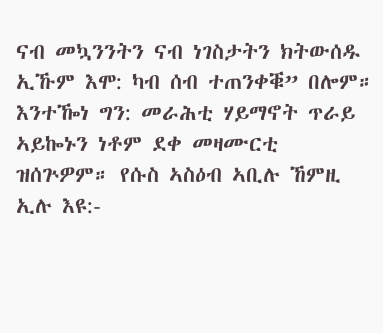ናብ መኳንንትን ናብ ነገስታትን ክትውሰዱ ኢኹም እሞ: ካብ ሰብ ተጠንቀቑ” በሎም። እንተዀነ ግን: መራሕቲ ሃይማኖት ጥራይ ኣይኰኑን ነቶም ደቀ መዛሙርቲ ዝሰጕዎም። የሱስ ኣስዕብ ኣቢሉ ኸምዚ ኢሉ እዩ:-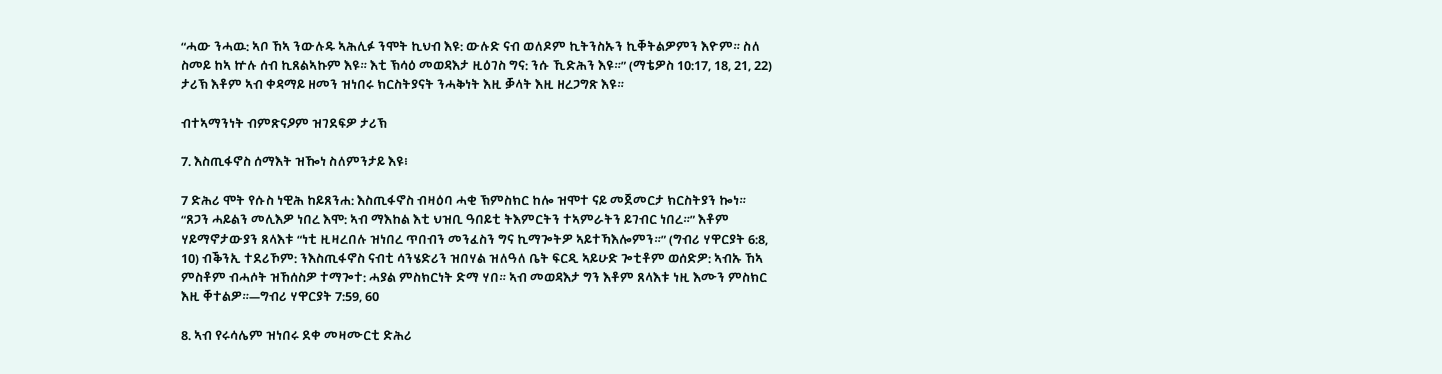“ሓው ንሓዉ: ኣቦ ኸኣ ንውሉዱ ኣሕሊፉ ንሞት ኪህብ እዩ: ውሉድ ናብ ወለዶም ኪትንስኡን ኪቐትልዎምን እዮም። ስለ ስመይ ከኣ ኵሉ ሰብ ኪጸልኣኩም እዩ። እቲ ኽሳዕ መወዳእታ ዚዕገስ ግና: ንሱ ኺድሕን እዩ።” (ማቴዎስ 10:17, 18, 21, 22) ታሪኽ እቶም ኣብ ቀዳማይ ዘመን ዝነበሩ ክርስትያናት ንሓቅነት እዚ ቓላት እዚ ዘረጋግጽ እዩ።

ብተኣማንነት ብምጽናዖም ዝገደፍዎ ታሪኽ

7. እስጢፋኖስ ሰማእት ዝዀነ ስለምንታይ እዩ፧

7 ድሕሪ ሞት የሱስ ነዊሕ ከይጸንሐ: እስጢፋኖስ ብዛዕባ ሓቂ ኽምስክር ከሎ ዝሞተ ናይ መጀመርታ ክርስትያን ኰነ። “ጸጋን ሓይልን መሊእዎ ነበረ እሞ: ኣብ ማእከል እቲ ህዝቢ ዓበይቲ ትእምርትን ተኣምራትን ይገብር ነበረ።” እቶም ሃይማኖታውያን ጸላእቱ “ነቲ ዚዛረበሉ ዝነበረ ጥበብን መንፈስን ግና ኪማጐትዎ ኣይተኻእሎምን።” (ግብሪ ሃዋርያት 6:8, 10) ብቕንኢ ተደሪኾም: ንእስጢፋኖስ ናብቲ ሳንሄድሪን ዝበሃል ዝለዓለ ቤት ፍርዲ ኣይሁድ ጐቲቶም ወሰድዎ: ኣብኡ ኸኣ ምስቶም ብሓሶት ዝኸሰስዎ ተማጐተ: ሓያል ምስክርነት ድማ ሃበ። ኣብ መወዳእታ ግን እቶም ጸላእቱ ነዚ እሙን ምስክር እዚ ቐተልዎ።—ግብሪ ሃዋርያት 7:59, 60

8. ኣብ የሩሳሌም ዝነበሩ ደቀ መዛሙርቲ ድሕሪ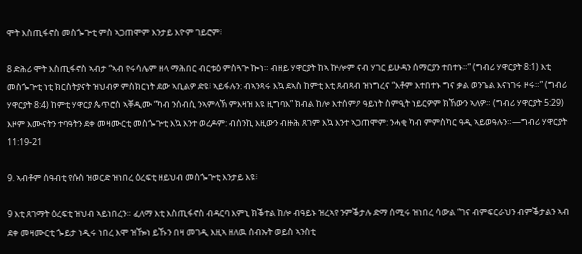ሞት እስጢፋኖስ መስጐጕቲ ምስ ኣጋጠሞም እንታይ እዮም ገይሮም፧

8 ድሕሪ ሞት እስጢፋኖስ ኣብታ “ኣብ የሩሳሌም ዘላ ማሕበር ብርቱዕ ምስጓጕ ኰነ። ብዘይ ሃዋርያት ከኣ ኵሎም ናብ ሃገር ይሁዳን ሰማርያን ተበተኑ።” (ግብሪ ሃዋርያት 8:1) እቲ መስጐጕቲ ነቲ ክርስትያናት ዝህብዎ ምስክርነት ደው ኣቢልዎ ድዩ፧ ኣይፋሉን: ብኣንጻሩ እኳ ደኣስ ከምቲ እቲ ጸብጻብ ዝነግረና “እቶም እተበተኑ ግና ቃል ወንጌል እናነገሩ ዞሩ።” (ግብሪ ሃዋርያት 8:4) ከምቲ ሃዋርያ ጴጥሮስ ኣቐዲሙ “ካብ ንሰብሲ ንኣምላኽ ምእዛዝ እዩ ዚግባእ” ክብል ከሎ እተሰምዖ ዓይነት ስምዒት ነይርዎም ክኸውን ኣለዎ። (ግብሪ ሃዋርያት 5:29) እዞም እሙናትን ተባዓትን ደቀ መዛሙርቲ መስጐጕቲ እኳ እንተ ወረዶም: ብሰንኪ እዚውን ብዙሕ ጸገም እኳ እንተ ኣጋጠሞም: ንሓቂ ካብ ምምስካር ዓዲ ኣይወዓሉን።—ግብሪ ሃዋርያት 11:19-21

9. ኣብቶም ሰዓብቲ የሱስ ዝወርድ ዝነበረ ዕረፍቲ ዘይህብ መስጐጕቲ እንታይ እዩ፧

9 እቲ ጸገማት ዕረፍቲ ዝህብ ኣይነበረን። ፈለማ እቲ እስጢፋኖስ ብዳርባ እምኒ ክቕተል ከሎ ብዓይኑ ዝረኣየ ንምቕታሉ ድማ ሰሚሩ ዝነበረ ሳውል “ገና ብምፍርራህን ብምቕታልን ኣብ ደቀ መዛሙርቲ ጐይታ ነዲሩ ነበረ እሞ ዝዀነ ይኹን በዛ መገዲ እዚኣ ዘለዉ ሰብኡት ወይስ ኣንስቲ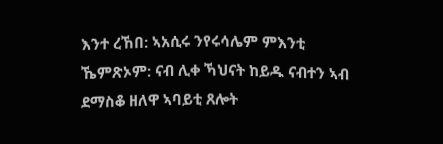እንተ ረኸበ: ኣአሲሩ ንየሩሳሌም ምእንቲ ኼምጽኦም: ናብ ሊቀ ኻህናት ከይዱ ናብተን ኣብ ደማስቆ ዘለዋ ኣባይቲ ጸሎት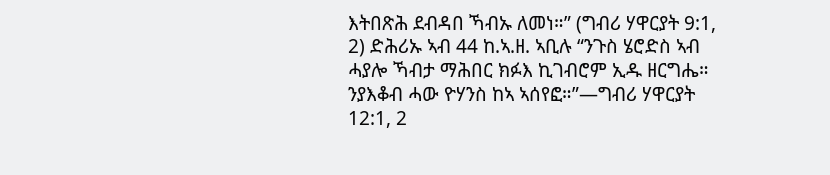እትበጽሕ ደብዳበ ኻብኡ ለመነ።” (ግብሪ ሃዋርያት 9:1, 2) ድሕሪኡ ኣብ 44 ከ.ኣ.ዘ. ኣቢሉ “ንጉስ ሄሮድስ ኣብ ሓያሎ ኻብታ ማሕበር ክፉእ ኪገብሮም ኢዱ ዘርግሔ። ንያእቆብ ሓው ዮሃንስ ከኣ ኣሰየፎ።”—ግብሪ ሃዋርያት 12:1, 2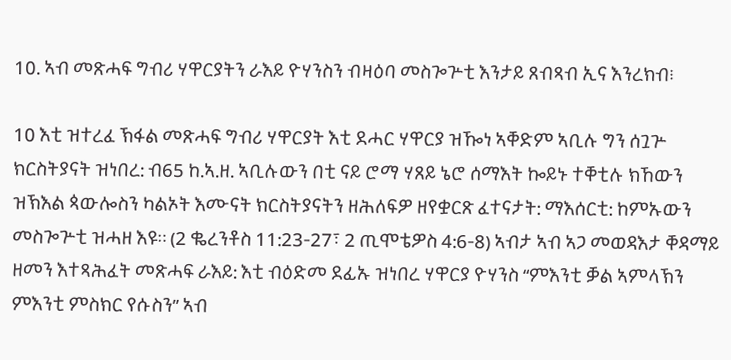10. ኣብ መጽሓፍ ግብሪ ሃዋርያትን ራእይ ዮሃንስን ብዛዕባ መስጐጕቲ እንታይ ጸብጻብ ኢና እንረክብ፧

10 እቲ ዝተረፈ ኽፋል መጽሓፍ ግብሪ ሃዋርያት እቲ ደሓር ሃዋርያ ዝዀነ ኣቐድም ኣቢሉ ግን ሰጓጕ ክርስትያናት ዝነበረ: ብ65 ከ.ኣ.ዘ. ኣቢሉውን በቲ ናይ ሮማ ሃጸይ ኔሮ ሰማእት ኰይኑ ተቐቲሉ ክኸውን ዝኽእል ጳውሎስን ካልኦት እሙናት ክርስትያናትን ዘሕለፍዎ ዘየቋርጽ ፈተናታት: ማእሰርቲ: ከምኡውን መስጐጕቲ ዝሓዘ እዩ። (2 ቈረንቶስ 11:23-27፣ 2 ጢሞቴዎስ 4:6-8) ኣብታ ኣብ ኣጋ መወዳእታ ቐዳማይ ዘመን እተጻሕፈት መጽሓፍ ራእይ: እቲ ብዕድመ ደፊኡ ዝነበረ ሃዋርያ ዮሃንስ “ምእንቲ ቓል ኣምላኽን ምእንቲ ምስክር የሱስን” ኣብ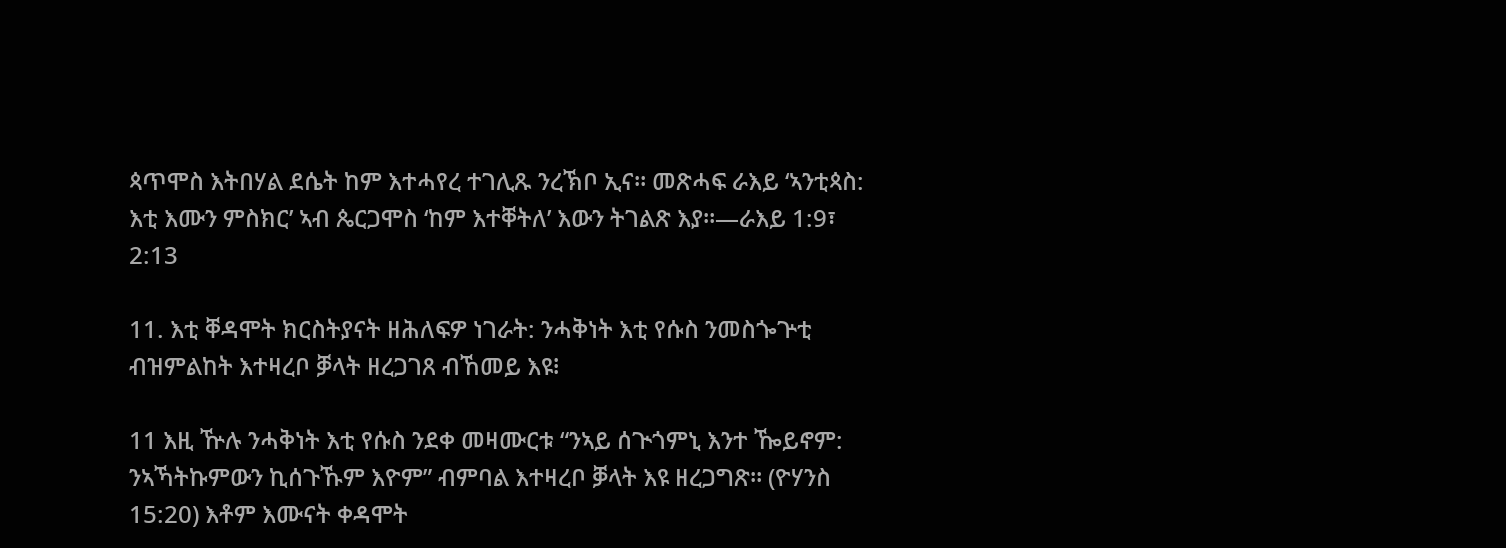ጳጥሞስ እትበሃል ደሴት ከም እተሓየረ ተገሊጹ ንረኽቦ ኢና። መጽሓፍ ራእይ ‘ኣንቲጳስ: እቲ እሙን ምስክር’ ኣብ ጴርጋሞስ ‘ከም እተቐትለ’ እውን ትገልጽ እያ።—ራእይ 1:9፣ 2:13

11. እቲ ቐዳሞት ክርስትያናት ዘሕለፍዎ ነገራት: ንሓቅነት እቲ የሱስ ንመስጐጕቲ ብዝምልከት እተዛረቦ ቓላት ዘረጋገጸ ብኸመይ እዩ፧

11 እዚ ዅሉ ንሓቅነት እቲ የሱስ ንደቀ መዛሙርቱ “ንኣይ ሰጒጎምኒ እንተ ዀይኖም: ንኣኻትኩምውን ኪሰጉኹም እዮም” ብምባል እተዛረቦ ቓላት እዩ ዘረጋግጽ። (ዮሃንስ 15:20) እቶም እሙናት ቀዳሞት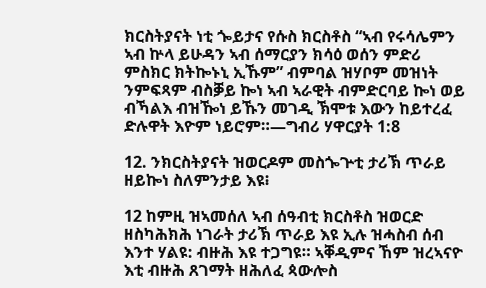ክርስትያናት ነቲ ጐይታና የሱስ ክርስቶስ “ኣብ የሩሳሌምን ኣብ ኵላ ይሁዳን ኣብ ሰማርያን ክሳዕ ወሰን ምድሪ ምስክር ክትኰኑኒ ኢኹም” ብምባል ዝሃቦም መዝነት ንምፍጻም ብስቓይ ኰነ ኣብ ኣራዊት ብምድርባይ ኰነ ወይ ብኻልእ ብዝዀነ ይኹን መገዲ ኽሞቱ እውን ከይተረፈ ድሉዋት እዮም ነይሮም።—ግብሪ ሃዋርያት 1:8

12. ንክርስትያናት ዝወርዶም መስጐጕቲ ታሪኽ ጥራይ ዘይኰነ ስለምንታይ እዩ፧

12 ከምዚ ዝኣመሰለ ኣብ ሰዓብቲ ክርስቶስ ዝወርድ ዘስካሕክሕ ነገራት ታሪኽ ጥራይ እዩ ኢሉ ዝሓስብ ሰብ እንተ ሃልዩ: ብዙሕ እዩ ተጋግዩ። ኣቐዲምና ኸም ዝረኣናዮ እቲ ብዙሕ ጸገማት ዘሕለፈ ጳውሎስ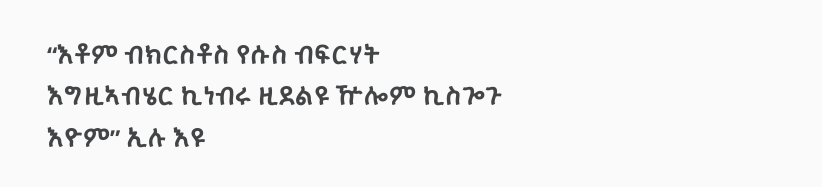“እቶም ብክርስቶስ የሱስ ብፍርሃት እግዚኣብሄር ኪነብሩ ዚደልዩ ዅሎም ኪስጐጉ እዮም” ኢሉ እዩ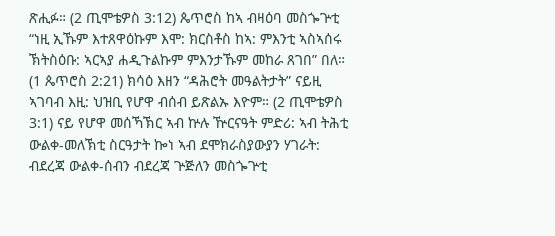ጽሒፉ። (2 ጢሞቴዎስ 3:12) ጴጥሮስ ከኣ ብዛዕባ መስጐጕቲ “ነዚ ኢኹም እተጸዋዕኩም እሞ: ክርስቶስ ከኣ: ምእንቲ ኣስኣሰሩ ኽትስዕቡ: ኣርኣያ ሐዲጉልኩም ምእንታኹም መከራ ጸገበ” በለ። (1 ጴጥሮስ 2:21) ክሳዕ እዘን “ዳሕሮት መዓልትታት” ናይዚ ኣገባብ እዚ: ህዝቢ የሆዋ ብሰብ ይጽልኡ እዮም። (2 ጢሞቴዎስ 3:1) ናይ የሆዋ መሰኻኽር ኣብ ኵሉ ዅርናዓት ምድሪ: ኣብ ትሕቲ ውልቀ-መለኽቲ ስርዓታት ኰነ ኣብ ደሞክራስያውያን ሃገራት: ብደረጃ ውልቀ-ሰብን ብደረጃ ጕጅለን መስጐጕቲ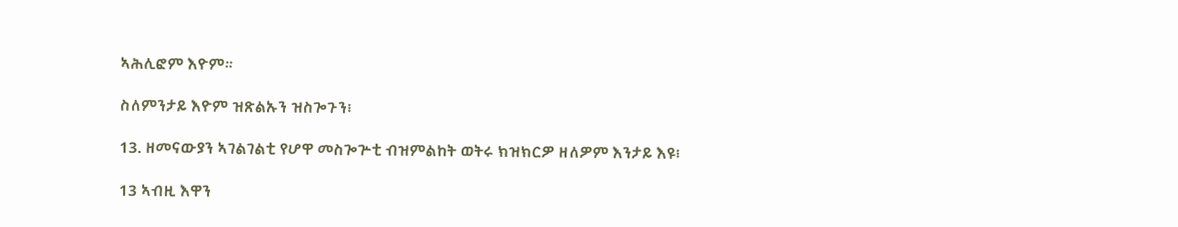ኣሕሊፎም እዮም።

ስለምንታይ እዮም ዝጽልኡን ዝስጐጉን፧

13. ዘመናውያን ኣገልገልቲ የሆዋ መስጐጕቲ ብዝምልከት ወትሩ ክዝክርዎ ዘለዎም እንታይ እዩ፧

13 ኣብዚ እዋን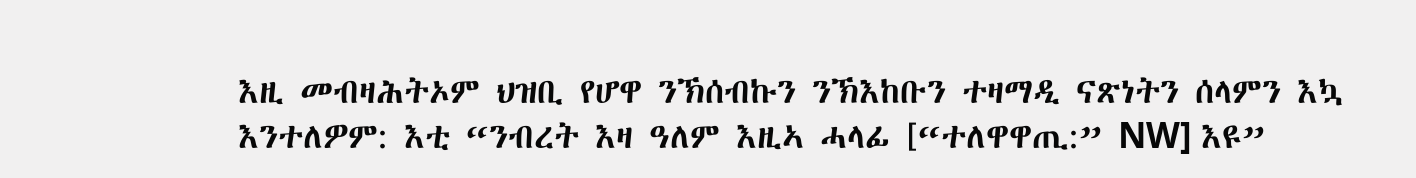እዚ መብዛሕትኦም ህዝቢ የሆዋ ንኽሰብኩን ንኽእከቡን ተዛማዲ ናጽነትን ሰላምን እኳ እንተለዎም: እቲ “ንብረት እዛ ዓለም እዚኣ ሓላፊ [“ተለዋዋጢ:” NW] እዩ”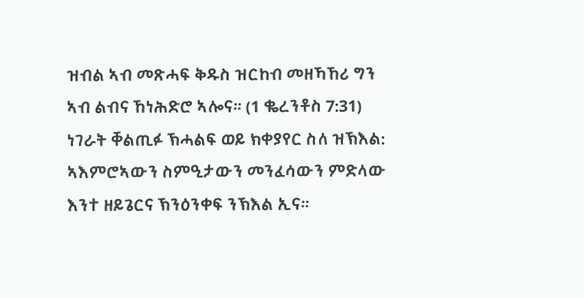ዝብል ኣብ መጽሓፍ ቅዱስ ዝርከብ መዘኻኸሪ ግን ኣብ ልብና ኸነሕድሮ ኣሎና። (1 ቈረንቶስ 7:31) ነገራት ቐልጢፉ ኽሓልፍ ወይ ክቀያየር ስለ ዝኽእል: ኣእምሮኣውን ስምዒታውን መንፈሳውን ምድላው እንተ ዘይጌርና ኽንዕንቀፍ ንኽእል ኢና።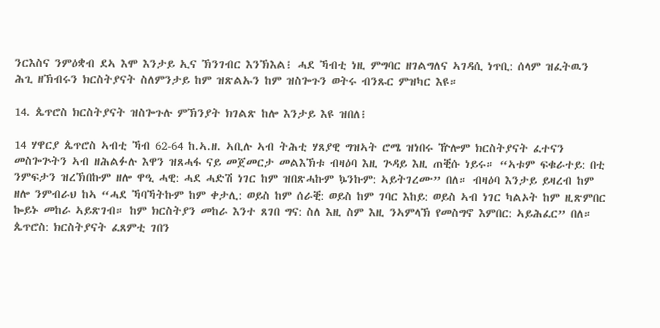ንርእስና ንምዕቋብ ደኣ እሞ እንታይ ኢና ኽንገብር እንኽእል፧ ሓደ ኻብቲ ነዚ ምግባር ዘገልግለና ኣገዳሲ ነጥቢ: ሰላም ዝፈትዉን ሕጊ ዘኽብሩን ክርስትያናት ስለምንታይ ከም ዝጽልኡን ከም ዝስጐጉን ወትሩ ብንጹር ምዝካር እዩ።

14. ጴጥሮስ ክርስትያናት ዝስጐጉሉ ምኽንያት ክገልጽ ከሎ እንታይ እዩ ዝበለ፧

14 ሃዋርያ ጴጥሮስ ኣብቲ ኻብ 62-64 ከ.ኣ.ዘ. ኣቢሉ ኣብ ትሕቲ ሃጸያዊ ግዝኣት ሮሜ ዝነበሩ ዅሎም ክርስትያናት ፈተናን መስጐጕትን ኣብ ዘሕልፉሉ እዋን ዝጸሓፋ ናይ መጀመርታ መልእኽቱ ብዛዕባ እዚ ጕዳይ እዚ ጠቒሱ ነይሩ። “ኣቱም ፍቁራተይ: በቲ ንምፍታን ዝረኽበኩም ዘሎ ዋዒ ሓዊ: ሓደ ሓድሽ ነገር ከም ዝበጽሓኩም ኴንኩም: ኣይትገረሙ” በለ። ብዛዕባ እንታይ ይዛረብ ከም ዘሎ ንምብራህ ከኣ “ሓደ ኻባኻትኩም ከም ቀታሊ: ወይስ ከም ሰራቒ: ወይስ ከም ገባር እከይ: ወይስ ኣብ ነገር ካልኦት ከም ዚጽምበር ኰይኑ መከራ ኣይጽገብ። ከም ክርስትያን መከራ እንተ ጸገበ ግና: ስለ እዚ ስም እዚ ንኣምላኽ የመስግኖ እምበር: ኣይሕፈር” በለ። ጴጥሮስ: ክርስትያናት ፈጸምቲ ገበን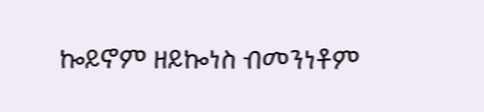ኰይኖም ዘይኰነስ ብመንነቶም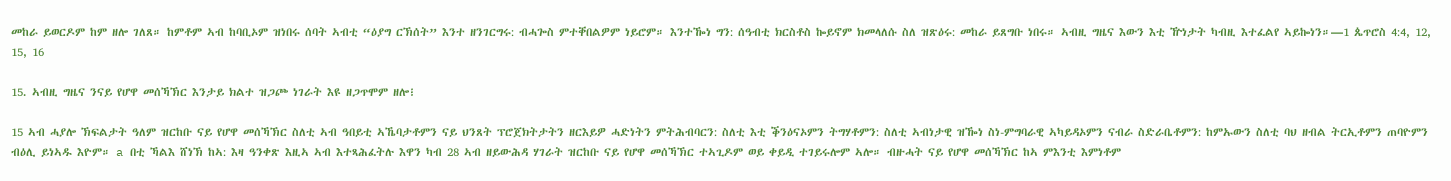መከራ ይወርዶም ከም ዘሎ ገለጸ። ከምቶም ኣብ ከባቢኦም ዝነበሩ ሰባት ኣብቲ “ዕያግ ርኽሰት” እንተ ዘንገርግሩ: ብሓጐስ ምተቐበልዎም ነይሮም። እንተዀነ ግን: ሰዓብቲ ክርስቶስ ኰይኖም ክመላለሱ ስለ ዝጽዕሩ: መከራ ይጸግቡ ነበሩ። ኣብዚ ግዜና እውን እቲ ዅነታት ካብዚ እተፈልየ ኣይኰነን።—1 ጴጥሮስ 4:4, 12, 15, 16

15. ኣብዚ ግዜና ንናይ የሆዋ መሰኻኽር እንታይ ክልተ ዝጋጮ ነገራት እዩ ዘጋጥሞም ዘሎ፧

15 ኣብ ሓያሎ ኽፍልታት ዓለም ዝርከቡ ናይ የሆዋ መሰኻኽር ስለቲ ኣብ ዓበይቲ ኣኼባታቶምን ናይ ህንጸት ፕሮጀክትታትን ዘርእይዎ ሓድነትን ምትሕብባርን: ስለቲ እቲ ቕንዕናኦምን ትግሃቶምን: ስለቲ ኣብነታዊ ዝዀነ ስነ-ምግባራዊ ኣካይዳኦምን ናብራ ስድራቤቶምን: ከምኡውን ስለቲ ባህ ዘብል ትርኢቶምን ጠባዮምን ብዕሊ ይነኣዱ እዮም። a በቲ ኻልእ ሸነኽ ከኣ: እዛ ዓንቀጽ እዚኣ ኣብ እተጻሕፈትሉ እዋን ካብ 28 ኣብ ዘይውሕዳ ሃገራት ዝርከቡ ናይ የሆዋ መሰኻኽር ተኣጊዶም ወይ ቀይዲ ተገይሩሎም ኣሎ። ብዙሓት ናይ የሆዋ መሰኻኽር ከኣ ምእንቲ እምነቶም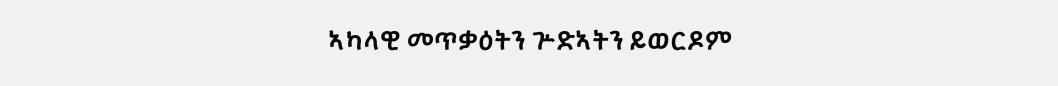ኣካላዊ መጥቃዕትን ጕድኣትን ይወርዶም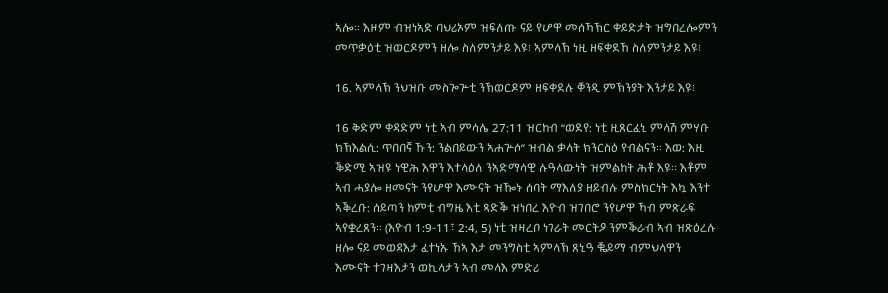ኣሎ። እዞም ብዝነኣድ ባህሪኦም ዝፍለጡ ናይ የሆዋ መሰኻኽር ቀይድታት ዝግበረሎምን መጥቃዕቲ ዝወርዶምን ዘሎ ስለምንታይ እዩ፧ ኣምላኽ ነዚ ዘፍቀደኸ ስለምንታይ እዩ፧

16. ኣምላኽ ንህዝቡ መስጐጕቲ ንኽወርዶም ዘፍቀደሉ ቐንዲ ምኽንያት እንታይ እዩ፧

16 ቅድም ቀዳድም ነቲ ኣብ ምሳሌ 27:11 ዝርከብ “ወደየ: ነቲ ዚጸርፈኒ ምላሽ ምሃቡ ክኽእልሲ: ጥበበኛ ኹን: ንልበይውን ኣሐጕሶ” ዝብል ቃላት ክንርስዕ የብልናን። እወ: እዚ ቕድሚ ኣዝዩ ነዊሕ እዋን እተላዕለ ንኣድማሳዊ ሉዓላውነት ዝምልከት ሕቶ እዩ። እቶም ኣብ ሓያሎ ዘመናት ንየሆዋ እሙናት ዝዀኑ ሰባት ማእለያ ዘይብሉ ምስክርነት እኳ እንተ ኣቕረቡ: ሰይጣን ከምቲ ብግዜ እቲ ጻድቕ ዝነበረ እዮብ ዝገበሮ ንየሆዋ ኻብ ምጽራፍ ኣየቋረጸን። (እዮብ 1:9-11፣ 2:4, 5) ነቲ ዝዛረቦ ነገራት መርትዖ ንምቕራብ ኣብ ዝጽዕረሉ ዘሎ ናይ መወዳእታ ፈተነኡ ኸኣ እታ መንግስቲ ኣምላኽ ጸኒዓ ቘይማ ብምህላዋን እሙናት ተገዛእታን ወኪላታን ኣብ መላእ ምድሪ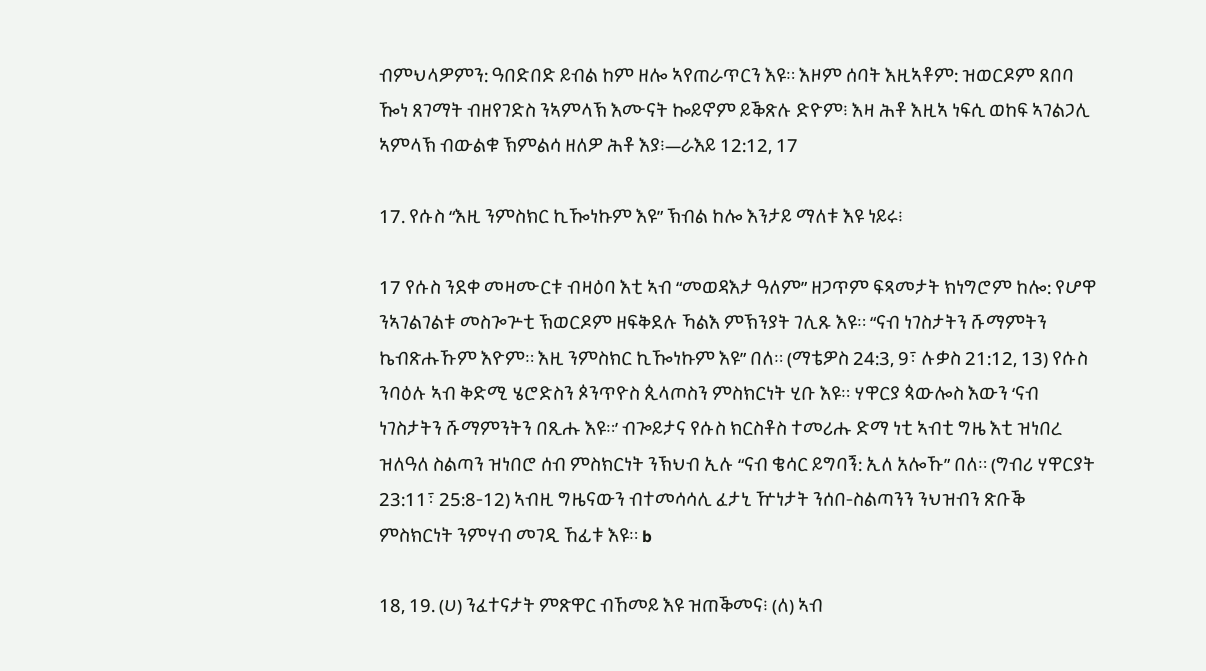ብምህላዎምን: ዓበድበድ ይብል ከም ዘሎ ኣየጠራጥርን እዩ። እዞም ሰባት እዚኣቶም: ዝወርዶም ጸበባ ዀነ ጸገማት ብዘየገድስ ንኣምላኽ እሙናት ኰይኖም ይቕጽሉ ድዮም፧ እዛ ሕቶ እዚኣ ነፍሲ ወከፍ ኣገልጋሊ ኣምላኽ ብውልቁ ኽምልሳ ዘለዎ ሕቶ እያ፧—ራእይ 12:12, 17

17. የሱስ “እዚ ንምስክር ኪዀነኩም እዩ” ኽብል ከሎ እንታይ ማለቱ እዩ ነይሩ፧

17 የሱስ ንደቀ መዛሙርቱ ብዛዕባ እቲ ኣብ “መወዳእታ ዓለም” ዘጋጥም ፍጻመታት ክነግሮም ከሎ: የሆዋ ንኣገልገልቱ መስጐጕቲ ኽወርዶም ዘፍቅደሉ ኻልእ ምኽንያት ገሊጹ እዩ። “ናብ ነገስታትን ሹማምትን ኬብጽሑኹም እዮም። እዚ ንምስክር ኪዀነኩም እዩ” በለ። (ማቴዎስ 24:3, 9፣ ሉቃስ 21:12, 13) የሱስ ንባዕሉ ኣብ ቅድሚ ሄሮድስን ጶንጥዮስ ጲላጦስን ምስክርነት ሂቡ እዩ። ሃዋርያ ጳውሎስ እውን ‘ናብ ነገስታትን ሹማምንትን በጺሑ እዩ።’ ብጐይታና የሱስ ክርስቶስ ተመሪሑ ድማ ነቲ ኣብቲ ግዜ እቲ ዝነበረ ዝለዓለ ስልጣን ዝነበሮ ሰብ ምስክርነት ንኽህብ ኢሉ “ናብ ቄሳር ይግባኝ: ኢለ አሎኹ” በለ። (ግብሪ ሃዋርያት 23:11፣ 25:8-12) ኣብዚ ግዜናውን ብተመሳሳሊ ፈታኒ ዅነታት ንሰበ-ስልጣንን ንህዝብን ጽቡቕ ምስክርነት ንምሃብ መገዲ ኸፊቱ እዩ። b

18, 19. (ሀ) ንፈተናታት ምጽዋር ብኸመይ እዩ ዝጠቕመና፧ (ለ) ኣብ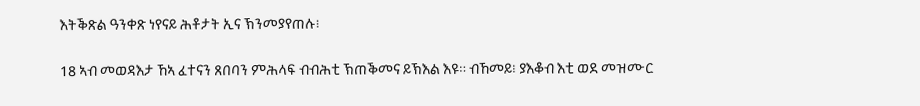እትቕጽል ዓንቀጽ ነየናይ ሕቶታት ኢና ኽንመያየጠሉ፧

18 ኣብ መወዳእታ ኸኣ ፈተናን ጸበባን ምሕላፍ ብብሕቲ ኽጠቕመና ይኽእል እዩ። ብኸመይ፧ ያእቆብ እቲ ወደ መዝሙር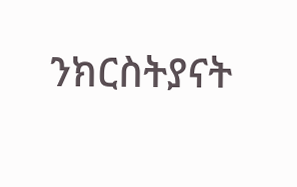ንክርስትያናት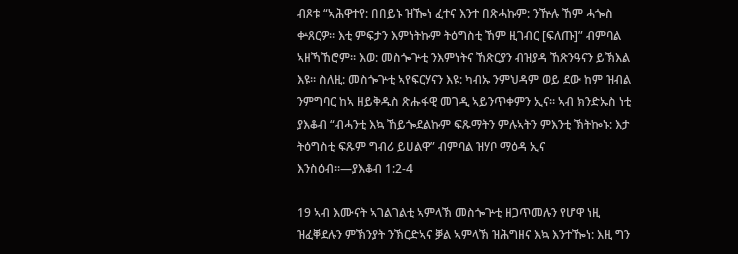ብጾቱ “ኣሕዋተየ: በበይኑ ዝዀነ ፈተና እንተ በጽሓኩም: ንዅሉ ኸም ሓጐስ ቍጸርዎ። እቲ ምፍታን እምነትኩም ትዕግስቲ ኸም ዚገብር [ፍለጡ]” ብምባል ኣዘኻኸሮም። እወ: መስጐጕቲ ንእምነትና ኸጽርያን ብዝያዳ ኸጽንዓናን ይኽእል እዩ። ስለዚ: መስጐጕቲ ኣየፍርሃናን እዩ: ካብኡ ንምህዳም ወይ ደው ከም ዝብል ንምግባር ከኣ ዘይቅዱስ ጽሑፋዊ መገዲ ኣይንጥቀምን ኢና። ኣብ ክንድኡስ ነቲ ያእቆብ “ብሓንቲ እኳ ኸይጐደልኩም ፍጹማትን ምሉኣትን ምእንቲ ኽትኰኑ: እታ ትዕግስቲ ፍጹም ግብሪ ይሀልዋ” ብምባል ዝሃቦ ማዕዳ ኢና እንስዕብ።—ያእቆብ 1:2-4

19 ኣብ እሙናት ኣገልገልቲ ኣምላኽ መስጐጕቲ ዘጋጥመሉን የሆዋ ነዚ ዝፈቐደሉን ምኽንያት ንኽርድኣና ቓል ኣምላኽ ዝሕግዘና እኳ እንተዀነ: እዚ ግን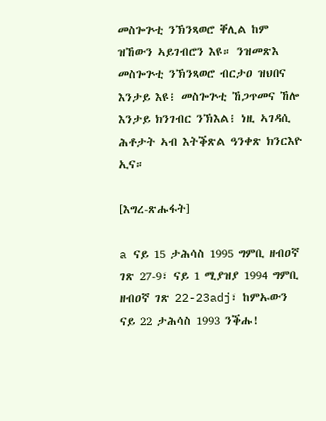መስጐጕቲ ንኽንጻወሮ ቐሊል ከም ዝኸውን ኣይገብሮን እዩ። ንዝመጽእ መስጐጕቲ ንኽንጻወሮ ብርታዐ ዝህበና እንታይ እዩ፧ መስጐጕቲ ኸጋጥመና ኸሎ እንታይ ክንገብር ንኽእል፧ ነዚ ኣገዳሲ ሕቶታት ኣብ እትቕጽል ዓንቀጽ ክንርእዮ ኢና።

[እግረ-ጽሑፋት]

a ናይ 15 ታሕሳስ 1995 ግምቢ ዘብዐኛ ገጽ 27-9፣ ናይ 1 ሚያዝያ 1994 ግምቢ ዘብዐኛ ገጽ 22-23adj፣ ከምኡውን ናይ 22 ታሕሳስ 1993 ንቕሑ!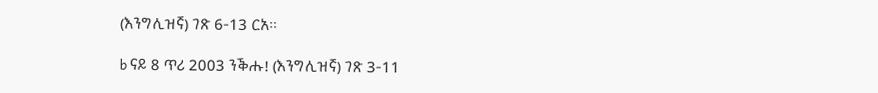(እንግሊዝኛ) ገጽ 6-13 ርአ።

b ናይ 8 ጥሪ 2003 ንቕሑ! (እንግሊዝኛ) ገጽ 3-11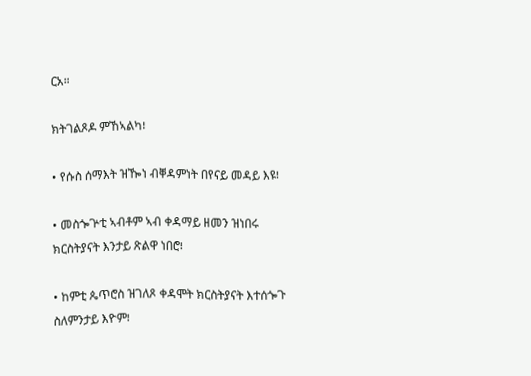ርአ።

ክትገልጾዶ ምኸኣልካ፧

• የሱስ ሰማእት ዝዀነ ብቐዳምነት በየናይ መዳይ እዩ፧

• መስጐጕቲ ኣብቶም ኣብ ቀዳማይ ዘመን ዝነበሩ ክርስትያናት እንታይ ጽልዋ ነበሮ፧

• ከምቲ ጴጥሮስ ዝገለጾ ቀዳሞት ክርስትያናት እተሰጐጉ ስለምንታይ እዮም፧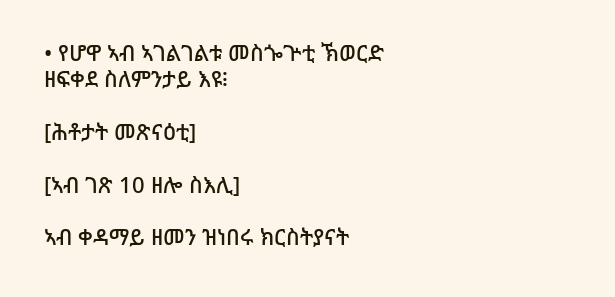• የሆዋ ኣብ ኣገልገልቱ መስጐጕቲ ኽወርድ ዘፍቀደ ስለምንታይ እዩ፧

[ሕቶታት መጽናዕቲ]

[ኣብ ገጽ 10 ዘሎ ስእሊ]

ኣብ ቀዳማይ ዘመን ዝነበሩ ክርስትያናት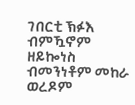ገበርቲ ኽፉእ ብምዃኖም ዘይኰነስ ብመንነቶም መከራ ወረዶም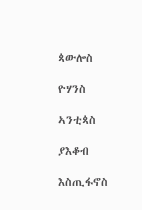ጳውሎስ

ዮሃንስ

ኣንቲጳስ

ያእቆብ

እስጢፋኖስ